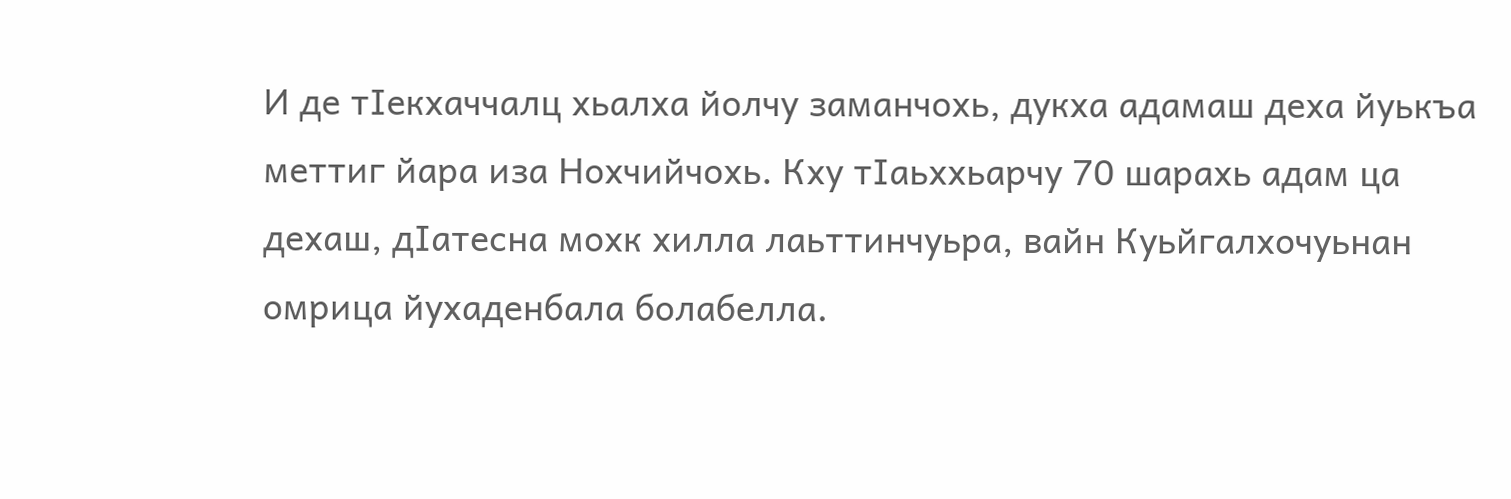И де тIекхаччалц хьалха йолчу заманчохь, дукха адамаш деха йуькъа меттиг йара иза Нохчийчохь. Кху тIаьххьарчу 70 шарахь адам ца дехаш, дIатесна мохк хилла лаьттинчуьра, вайн Куьйгалхочуьнан омрица йухаденбала болабелла.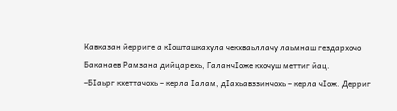Кавказан йерриге а кIошташкахула чекхваьллачу лаьмнаш гездархочо Баканаев Рамзана дийцарехь, ГаланчIоже кхочуш меттиг йац.
–БIаьрг кхеттачохь – керла Iалам, дIахьавззинчохь – керла чIож. Дерриг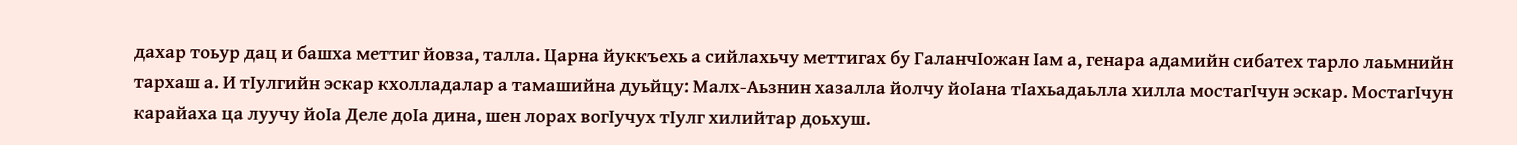дахар тоьур дац и башха меттиг йовза, талла. Царна йуккъехь а сийлахьчу меттигах бу ГаланчIожан Iам а, генара адамийн сибатех тарло лаьмнийн тархаш а. И тIулгийн эскар кхолладалар а тамашийна дуьйцу: Малх-Аьзнин хазалла йолчу йоIана тIахьадаьлла хилла мостагIчун эскар. МостагIчун карайаха ца луучу йоIа Деле доIа дина, шен лорах вогIучух тIулг хилийтар доьхуш.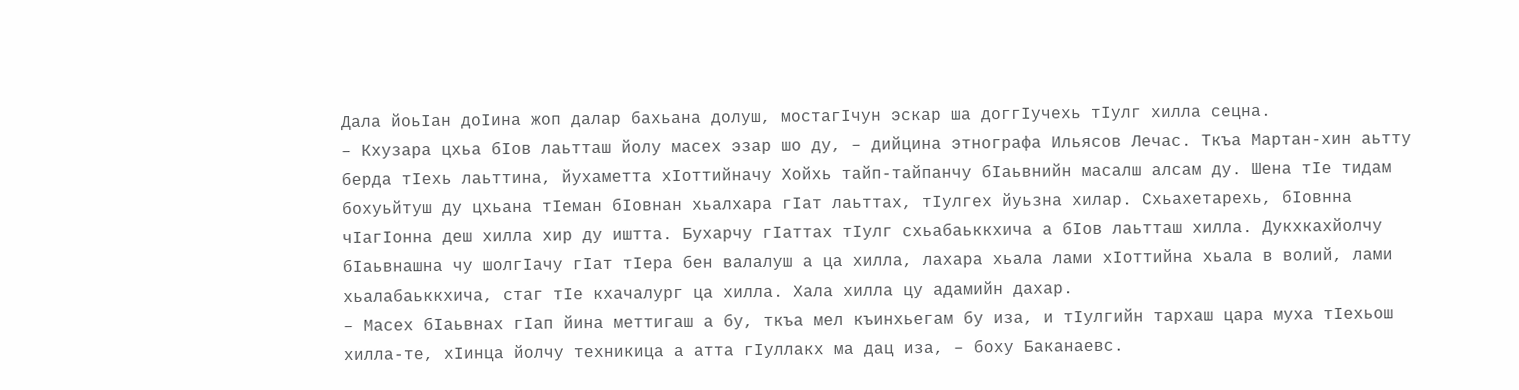Дала йоьIан доIина жоп далар бахьана долуш, мостагIчун эскар ша доггIучехь тIулг хилла сецна.
– Кхузара цхьа бIов лаьтташ йолу масех эзар шо ду, – дийцина этнографа Ильясов Лечас. Ткъа Мартан-хин аьтту берда тIехь лаьттина, йухаметта хIоттийначу Хойхь тайп-тайпанчу бIаьвнийн масалш алсам ду. Шена тIе тидам бохуьйтуш ду цхьана тIеман бIовнан хьалхара гIат лаьттах, тIулгех йуьзна хилар. Схьахетарехь, бIовнна чIагIонна деш хилла хир ду иштта. Бухарчу гIаттах тIулг схьабаьккхича а бIов лаьтташ хилла. Дукхкахйолчу бIаьвнашна чу шолгIачу гIат тIера бен валалуш а ца хилла, лахара хьала лами хIоттийна хьала в волий, лами хьалабаьккхича, стаг тIе кхачалург ца хилла. Хала хилла цу адамийн дахар.
– Масех бIаьвнах гIап йина меттигаш а бу, ткъа мел къинхьегам бу иза, и тIулгийн тархаш цара муха тIехьош хилла-те, хIинца йолчу техникица а атта гIуллакх ма дац иза, – боху Баканаевс.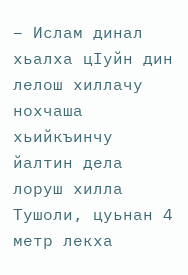– Ислам динал хьалха цIуйн дин лелош хиллачу нохчаша хьийкъинчу йалтин дела лоруш хилла Тушоли, цуьнан 4 метр лекха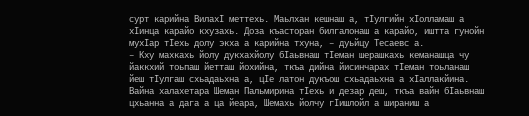сурт карийна ВилахI меттехь. Маьлхан кешнаш а, тIулгийн хIолламаш а хIинца карайо кхузахь. Доза къасторан билгалонаш а карайо, иштта гунойн мухIар тIехь долу экха а карийна тхуна, – дуьйцу Тесаевс а.
– Кху махкахь йолу дукхахйолу бIаьвнаш тIеман шерашкахь кеманашца чу йаккхий тоьпаш йетташ йохийна, ткъа дийна йисинчарах тIеман тоьланаш йеш тIулгаш схьадаьхна а, цIе латон дукъош схьадаьхна а хIаллакйина. Вайна халахетара Шеман Пальмирина тIехь и дезар деш, ткъа вайн бIаьвнаш цхьанна а дага а ца йеара, Шемахь йолчу гIишлойл а шираниш а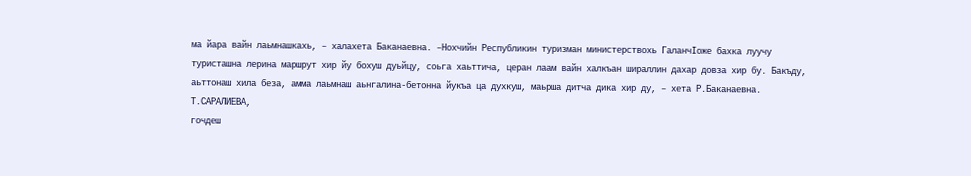ма йара вайн лаьмнашкахь, – халахета Баканаевна. –Нохчийн Республикин туризман министерствохь ГаланчIоже бахка луучу туристашна лерина маршрут хир йу бохуш дуьйцу, соьга хаьттича, церан лаам вайн халкъан шираллин дахар довза хир бу. Бакъду, аьттонаш хила беза, амма лаьмнаш аьнгалина-бетонна йукъа ца духкуш, маьрша дитча дика хир ду, – хета Р.Баканаевна.
Т.САРАЛИЕВА,
гочдеш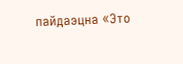пайдаэцна «Это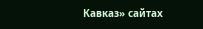Кавказ» сайтах